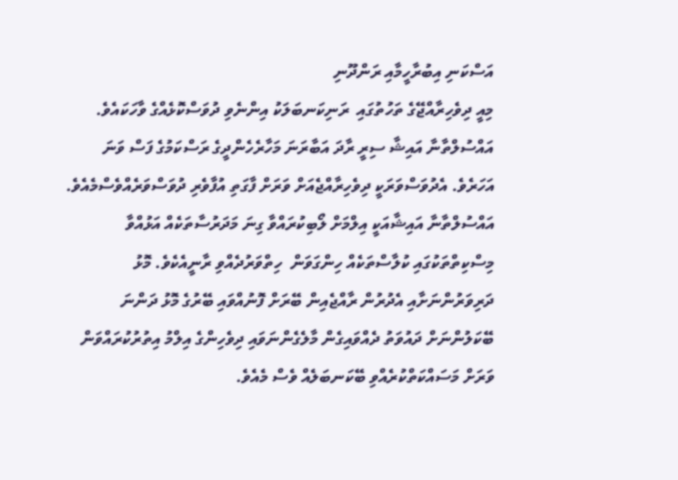އަސްކަނި އިބުރާހީމާއި ރަންދޫނި
މިއީ ދިވެހިރާއްޖޭގެ ތަހުތުގައި  ރަނިކަނބަލަކު އިންނެވި ދުވަސްކޮޅެއްގެ ވާހަކައެވެ. އައްސުލްތާނާ އައިޝާ ސިރީ ރާދަ އަބާރަނަ މަހާރެހެންދީގެ ރަސްކަމުގެ ފަސް ވަނަ އަހަރެވެ. އެދުވަސްވަރަކީ ދިވެހިރާއްޖެއަށް ވަރަށް ފާގަތި އުފާވެރި ދުވަސްވަރެއްވެސްމެއެވެ.
އައްސުލްތާނާ އައިޝާއަކީ އިލްމަށް ލޯބިކުރައްވާ ގިނަ މަދަރުސާތަކެއް އަޅުއްވާ މިސްކިތްތަކުގައި ކުލާސްތަކެއް ހިންގަވަން  ހިތްވަރުދެއްވި ރާނީއެކެވެ. މޮޅު ދަރިވަރުންނަށާއި އެދުރުން ރާއްޖެއިން ބޭރަށް ފޮނުއްވައި ބޭރުގެ މޮޅު ދަންނަ ބޭކަލުންނަށް ދައުވަތު ދެއްވައިގެން މާލެގެންނަވައި ދިވެހިންގެ އިލްމު އިތުރުކުރައްވަން ވަރަށް މަސައްކަތްކުރެއްވި ބޭކަނބަލެއް ވެސް މެއެވެ.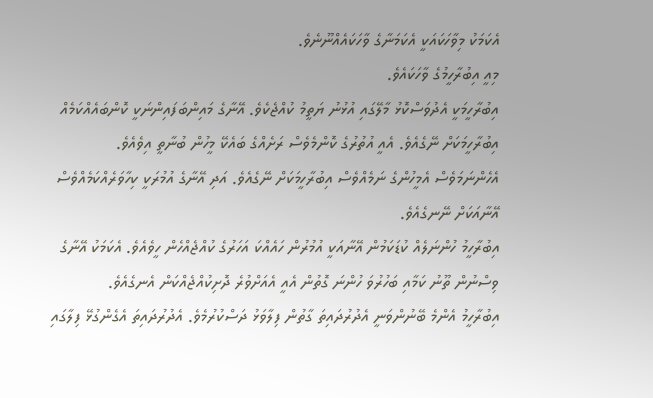އެކަމަކު މިވާހަކައަކީ އެކަމަނާގެ ވާހަކައެއްނޫނެވެ.
މިއީ އިބުރާހީމުގެ ވާހަކައެވެ.
އިބުރާހީމަކީ އެދުވަސްކޮޅު މާލޭގައި އުޅުނު ޔަތީމު ކުއްޖެކެވެ. އޭނާގެ މައިންބަފައިންނަކީ ކޮންބައެއްކަމެއް އިބުރާހީމަކަށް ނޭގެއެވެ. އެއީ އުތުރުގެ ކޮންމެވެސް ރަށެއްގެ ބައެކޭ މީހުން ބުނާތީ އިވެއެވެ. އެހެންނަމަވެސް އެމީހުންގެ ނަމެއްވެސް އިބުރާހީމަކަށް ނޭގެއެވެ. އަދި އޭނާގެ އުމުރަކީ ކިހާވަރެއްކަމެއްވެސް އޭނާއަކަށް ނޭނގެއެވެ.
އިބުރާހީމު ހުންނަލެއް ކުޑަކަމުން އޭނާއަކީ އުމުރުން ހައެއްކަ އަހަރުގެ ކުއްޖެއްހެން ހީވެއެވެ. އެކަމަކު އޭނާގެ ވިސްނުން ތޫނު ކަމާއި ބަހުރުވަ ހުންނަ ގޮތުން އެއީ އެއަށްވުރެ ދޮށިކުއްޖެއްކަން އެނގެއެވެ.
އިބުރާހީމު އެންމެ ބޭނުންވަނީ އެދުރުދައިތަ ގާތުން ފިލާވަޅު ދަސްކުރުމެވެ. އެދުރުދައިތަ އެގެންގުޅޭ ފިލާގައި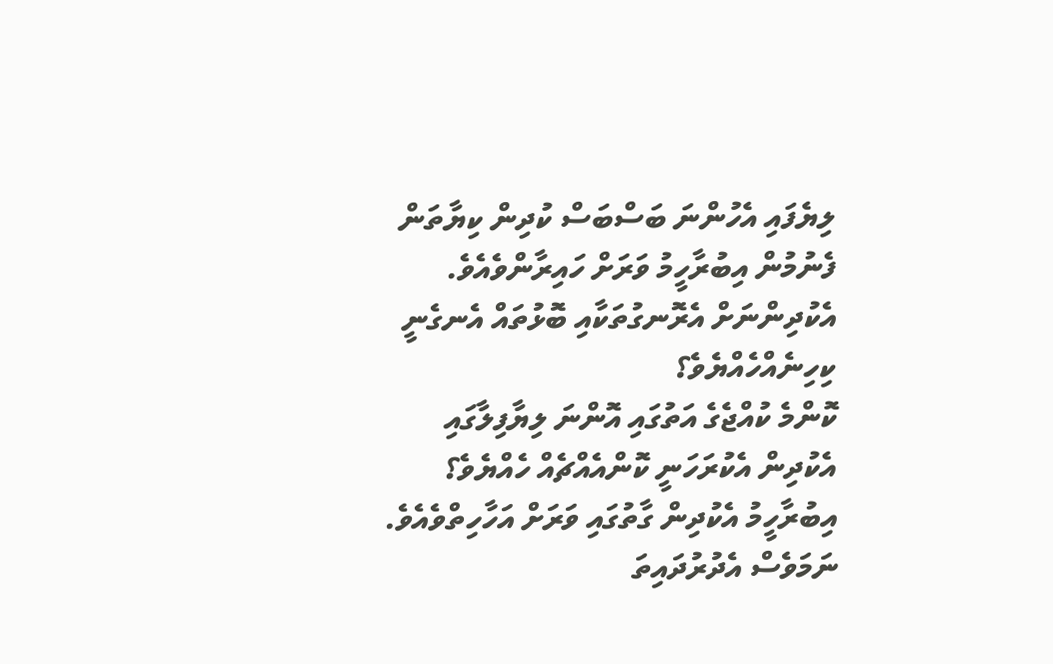ލިޔެފައި އެހުންނަ ބަސްބަސް ކުދިން ކިޔާތަން ފެނުމުން އިބުރާހީމު ވަރަށް ހައިރާންވެއެވެ.
އެކުދިންނަށް އެރޮނގުތަކާއި ބޮޅުތައް އެނގެނީ ކިހިނެއްހެއްޔެވެ؟
ކޮންމެ ކުއްޖެގެ އަތުގައި އޮންނަ ލިޔާފިލާގައި އެކުދިން އެކުރަހަނީ ކޮންއެއްޗެއް ހެއްޔެވެ؟
އިބުރާހީމު އެކުދިން ގާތުގައި ވަރަށް އަހާހިތްވެއެވެ. ނަމަވެސް އެދުރުދައިތަ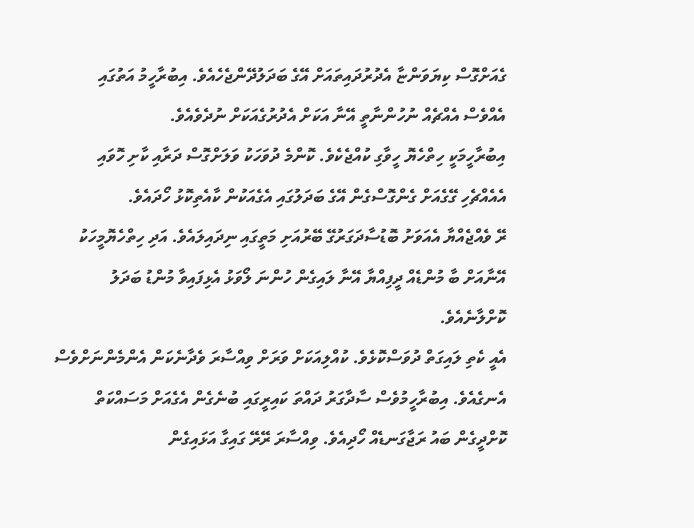ގެއަށްގޮސް ކިޔަވަންޏާ އެދުރުދައިތައަށް އޭގެ ބަދަލުދޭންޖެހެއެވެ. އިބުރާހީމު އަތުގައި އެއްވެސް އެއްޗެއް ނުހުންނާތީ އޭނާ އަކަށް އެދުރުގެއަކަށް ނުދެވެއެވެ.
އިބުރާހީމަކީ ހިތްހެޔޮ ހީވާގި ކުއްޖެކެވެ. ކޮންމެ ދުވަހަކު ވަލަށްގޮސް ދަރާއި ކާށި ހޮވައި އެއެއްޗެހި ގޭގެއަށް ގެންގޮސްގެން އޭގެ ބަދަލުގައި އެގެއަކުން ކާއެތިކޮޅު ހޯދައެވެ.
ރޭ ވެއްޖެއްޔާ އެއަވަށު ބޮޑުސާދަގަރުގޭ ބޭރުއަށި މަތީގައި ނިދައިލައެވެ. އަދި ހިތްހެޔޮމީހަކު އޭނާއަށް ބާ މުންޑެއް ދީފިއްޔާ އޭނާ ލައިގެން ހުންނަ ލޯވަޅު އެޅިފައިވާ މުންޑު ބަދަލު ކޮށްލާނެއެވެ.
އެއީ ކެތި ލައިގަތް ދުވަސްކޮޅެވެ. ކުއްލިއަކަށް ވަރަށް ވިއްސާރަ ވެދާނެކަން އެންމެންނަށްވެސް އެނގެއެވެ. އިބުރާހީމުވެސް ސާދާގަރު ދައްތަ ކައިރީގައި ބުނެގެން އެގެއަށް މަސައްކަތް ކޮށްދީގެން ބައު ރަޖާގަނޑެއް ހޯދިއެވެ. ވިއްސާރަ ރޭރޭ ގައިގާ އަޅައިގެން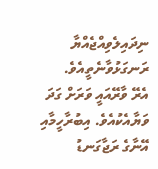ނިދައިލެވިއްޖެއްޔާ ރަނގަޅުވާނެތީއެވެ.
އެރޭ ވާރޭއައީ ވަރަށް ގަދަ ވަޔާއެކުއެވެ. އިބުރާހީމާއި އޭނާގެ ރަޖާގަނޑު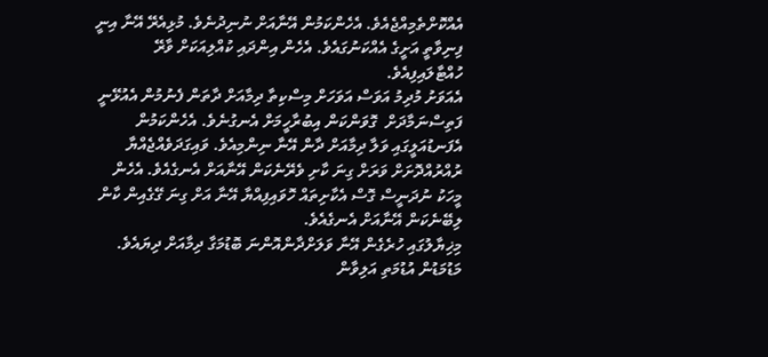އެއްކޮށްތެމިއްޖެއެވެ. އެހެންކަމުން އޭނާއަށް ނުނިދުނެވެ. މުޅިއެރޭ އޭނާ އިނީ ފިނިވާތީ އަށީގެ އެއްކަނުގައެވެ. އެހެން އިންދައި ކުއްލިއަކަށް ވާރޭ ހުއްޓާލައިފިއެވެ.
އެއަވަށު މުދިމު އަވަސް އަވަހަށް މިސްކިތާ ދިމާއަށް ދާތަން ފެނުމުން އެއުޅޭނީ ފަތިސްނަމާދަށް  ގޮވަންކަން އިބުރާހީމަށް އެނގުނެވެ. އެހެންކަމުން އެފަނޑުއަލީގައި ވަލާ ދިމާއަށް ދާން އޭނާ ނިންމިއެވެ. ވައިގަދަވެއްޖެއްޔާ ރުއްރުއްދޮށަށް ވަރަށް ގިނަ ކާށި ވެރޭނެކަން އޭނާއަށް އެނގެއެވެ. އެހެން މީހަކު ނުދަނީސް ގޮސް އެކާށިތައް ހޮވައިފިއްޔާ އޭނާ އަށް ގިނަ ގޭގެއިން ކާން ލިބޭނެކަން އޭނާއަށް އެނގެއެވެ.
މިޚިޔާލުގައި ހުރެގެން އޭނާ ވަލަށްދާންއޮންނަ ބޮޑުމަގާ ދިމާއަށް ދިޔައެވެ.
މަޑުމަޑުން އުޑުމަތި އަލިވާން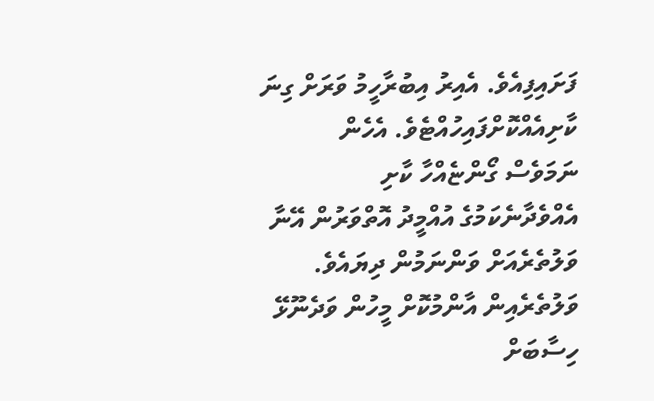ފަށައިފިއެވެ. އެއިރު އިބުރާހީމު ވަރަށް ގިނަ ކާށިއެއްކޮށްފައިހުއްޓެވެ. އެހެން ނަމަވެސް ގޯންޏެއްހާ ކާށި އެއްވެދާނެކަމުގެ އުއްމީދު އޮތްވަރުން އޭނާ ވަލުތެރެއަށް ވަންނަމުން ދިޔައެވެ. ވަލުތެރެއިން އާންމުކޮށް މީހުން ވަދެނޫޅޭ ހިސާބަށް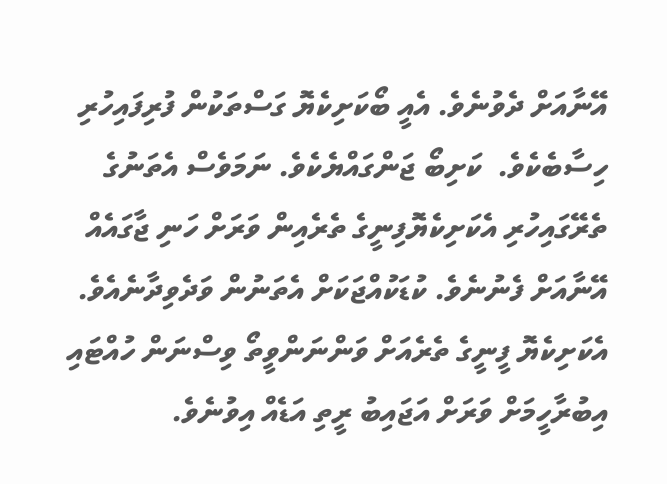އޭނާއަށް ދެވުނެވެ. އެއީ ބޯކަށިކެޔޮ ގަސްތަކުން ފުރިފައިހުރި ހިސާބެކެވެ.  ކަށިބޯ ޖަންގައްޔެކެވެ. ނަމަވެސް އެތަނުގެ ތެރޭގައިހުރި އެކަށިކެޔޮފިނީގެ ތެރެއިން ވަރަށް ހަނި ޖާގައެއް އޭނާއަށް ފެނުނެވެ. ކުޑަކުއްޖަކަށް އެތަނުން ވަދެވިދާނެއެވެ.
އެކަށިކެޔޮ ފީނީގެ ތެރެއަށް ވަންނަންވީތޯ ވިސްނަން ހުއްޓައި އިބުރާހީމަށް ވަރަށް އަޖައިބު ރީތި އަޑެއް އިވުނެވެ.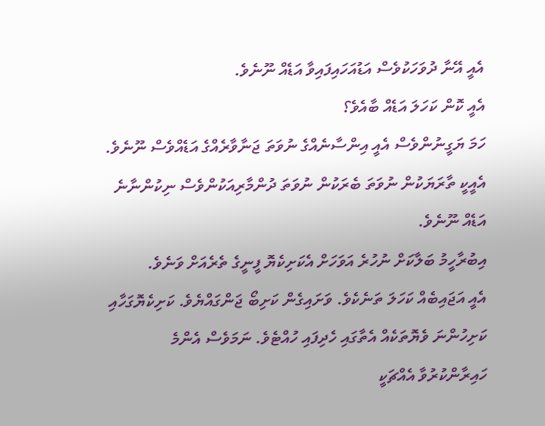އެއީ އޭނާ ދުވަހަކުވެސް އަޑުއަހައިފައިވާ އަޑެއް ނޫނެވެ.
އެއީ ކޮން ކަހަލަ އަޑެއް ބާއެވެ؟
ހަމަ ޔަގީނުންވެސް އެއީ އިންސާނެއްގެ ނުވަތަ ޖަނާވާރެއްގެ އަޑެއްވެސް ނޫނެވެ. އެއީކީ ތާރަޔަކުން ނުވަތަ ބެރަކުން ނުވަތަ ދުންމާރިއަކުންވެސް ނިކުންނާނެ އަޑެއް ނޫނެވެ.
އިބުރާހީމު ބަލާކަށް ނުހުރެ އަވަހަށް އެކަށިކެޔޮ ފީނީގެ ތެރެއަށް ވަނެވެ.
އެއީ އަޖައިބެއް ކަހަލަ ތަނެކެވެ. ވަށައިގެން ކަށިބޯ ޖަންގައްޔެވެ. ކަށިކެޔޮގަހާއި ކަށިހުންނަ ވެޔޮތަކެއް އެތާގައި ހެދިފައި ހުއްޓެވެ. ނަމަވެސް އެންމެ ހައިރާންކުރުވާ އެއްޗަކީ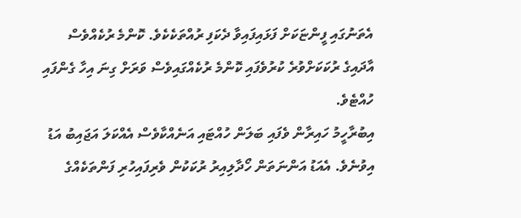އެތަނުގައި ފީންޏަކަށް ފަޅައިފައިވާ ދެކަފި ރުއްތަކެކެވެ. ކޮންމެ ރުކެއްވެސް އާދައިގެ ރުކަކަށްވުރެ ކުރުވެފައި ކޮންމެ ރުކެއްގައިވެސް ވަރަށް ގިނަ އިހާ ގެންފައި ހުއްޓެވެ.
އިބުރާހީމު ހައިރާން ވެފައި ބަލަން ހުއްޓައި އަނެއްކާވެސް އެއްކަލަ އަޖައިބު އަޑު އިވުނެވެ. އެއަޑު އަންނަތަން ހޯދާލިއިރު ރުކަކުން ވެރިފައިހުރި ފަންތަކެއްގެ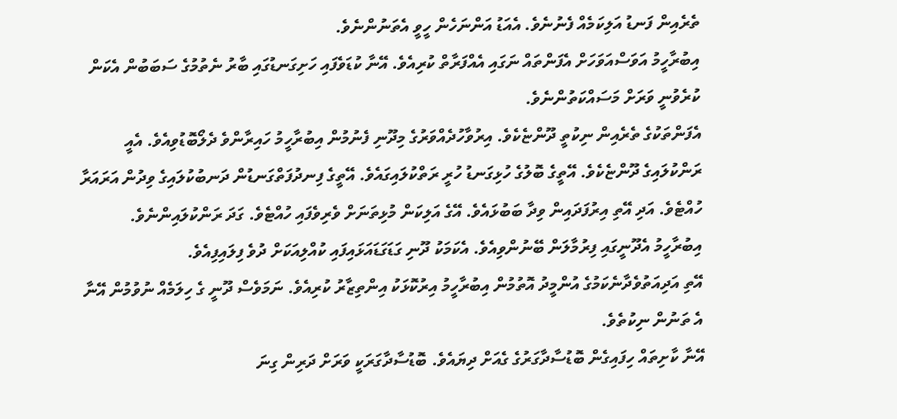ތެރެއިން ފަނޑު އަލިކަމެއް ފެނުނެވެ. އެއަޑު އަންނަހެން ހީވީ އެތަނުންނެވެ.
އިބުރާހީމު އަވަސްއަވަހަށް އެފަންތައް ނަގައި އެއްފަރާތް ކުރިއެވެ. އޭނާ ކުޑަވެފައި ހަށިގަނޑުގައި ބާރު ނެތުމުގެ ސަބަބުން އެކަން ކުރެވުނީ ވަރަށް މަސައްކަތުންނެވެ.
އެފަންތަކުގެ ތެރެއިން ނިކުތީ ދޫންޏެކެވެ. އިރުވާހުދެއްވަރުގެ މިދޫނި ފެނުމުން އިބުރާހީމު ހައިރާންވެ ދެލޯބޮޑުވިއެވެ. އެއީ ރަންކުލައިގެ ދޫންޏެކެވެ. އޭތީގެ ބޮލުގެ ހުޅިގަނޑު ހުރީ ރަތްކުލައިގައެވެ. އޭތީގެ ފިނދުފަތްގަނޑުން ދަނބުކުލައިގެ ވިދުން އަރައަރާ ހުއްޓެވެ. އަދި އޭތި އިރުފަދައިން ވިދާ ބަބުޅައެވެ. އޭގެ އަލިކަން މުޅިތަނަށް ވެރިވެފައި ހުއްޓެވެ. ގަދަ ރަންކުލައިންނެވެ.
އިބުރާހީމު އެދޫނީގައި ފިރުމާލަން ބޭނުންވިއެވެ. އެކަމަކު ދޫނި ގަޑަގަޑައަޅައިފައި ކުއްލިއަކަށް ދުވެ ފިލައިފިއެވެ.
އޭތި އަދިއަތުވެދާނެކަމުގެ އުންމީދު އޮތުމުން އިބުރާހީމު އިރުކޮޅަކު އިންތިޒާރު ކުރިއެވެ. ނަމަވެސް ދޫނީ ގެ ހިލަމެއް ނުވުމުން އޭނާ އެ ތަނުން ނިކުތެވެ.
އޭނާ ކާށިތައް ހިފައިގެން ބޮޑުސާދާގަރުގެ ގެއަށް ދިޔައެވެ. ބޮޑުސާދާގަރަކީ ވަރަށް ދަރިން ގިނަ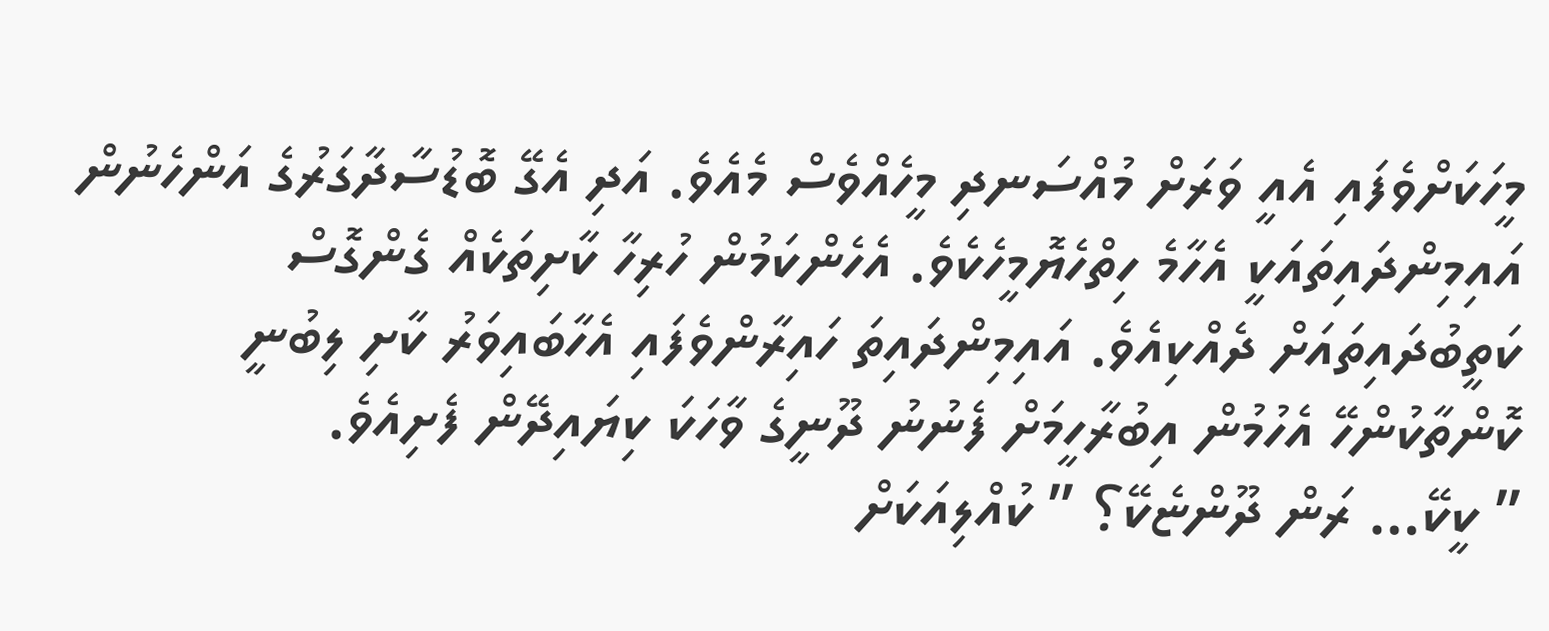މީހަކަށްވެފައި އެއީ ވަރަށް މުއްސަނދި މީހެއްވެސް މެއެވެ. އަދި އެގޭ ބޮޑުސާދާގަރުގެ އަންހެނުން އައިމިންދައިތައަކީ އެހާމެ ހިތްހެޔޮމީހެކެވެ. އެހެންކަމުން ހުރިހާ ކާށިތަކެއް ގެންގޮސް ކަތީބުދައިތައަށް ދެއްކިއެވެ. އައިމިންދައިތަ ހައިރާންވެފައި އެހާބައިވަރު ކާށި ލިބުނީ ކޮންތާކުންހޭ އެހުމުން އިބުރާހީމަށް ފެނުނު ދޫނީގެ ވާހަކަ ކިޔައިދޭން ފެށިއެވެ.
” ކީކޭ… ރަން ދޫންޏެކޭ؟ ” ކުއްލިއަކަށް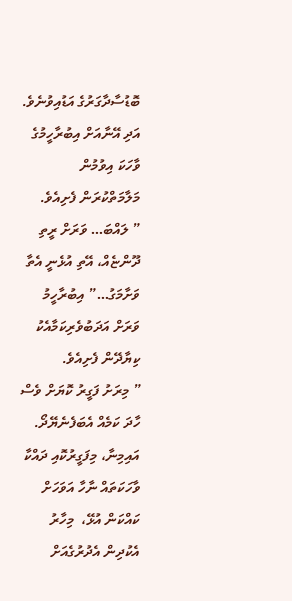ބޮޑުސާދާގަރުގެ އަޑުއިވުނެވެ. އަދި އޭނާއަށް އިބުރާހީމުގެ ވާހަކަ އިވުމުން މަލާމަތްކުރަން ފެށިއެވެ.
” ލައްބަ… ވަރަށް ރީތި ދޫންޏެއް، އޭތި އުޅެނީ އެތާ ވަށާމަގު…” އިބުރާހީމު ވަރަށް އަދަބުވެރިކަމާއެކު ކިޔާދޭން ފެށިއެވެ.
” މިރަށު ފަގީރު ކޮޔަށް ވެސް ހާދަ ކަމެއް އެބަފެނެޔޭދޯ. އައިމިނާ، މިފަގީރުކޮއި ދައްކާ ވާހަކަތައް ނާހާ އަވަހަށް ކައްކަން އުޅޭ،  މިހާރު އެކުދިން އެދުރުގެއަށް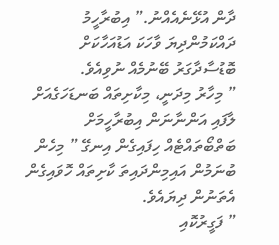ދާން އުޅޭނެއެއްނު.” އިބުރާހީމު ދައްކަމުންދިޔަ ވާހަކަ އަޑުއަހާކަށް ބޮޑުސާދާގަރު ބޭނުމެއް ނުވިއެވެ.
” މިހާރު މިދަނީ، މިކާށިތައް ބަނޑަހަގެއަށް ލާފައި އަންނާނަން އިބުރާހީމަށް ބަތްބޯތައްޓެއް ހިފައިގެން އިނގޭ ” މިހެން ބުނަމުން އައިމިންދައިތަ ކާށިތައް ހޮވައިގެން އެތަނުން ދިޔައެވެ.
” ފަގީރުކޮއި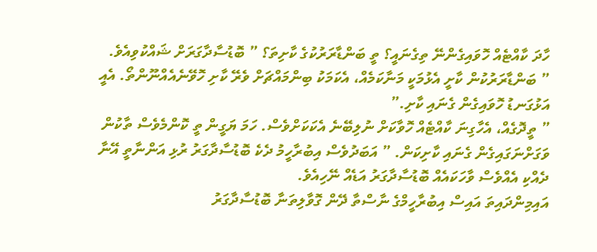ހާދަ ކާއްޓެއް ހޮވައިގެންނޭ ތިގެނައީ؟ ތީ ބަންޑާރަރުކުގެ ކާށިތަ؟ ” ބޮޑުސާދާގަރަށް ޝައްކުވިއެވެ.
” ބަންޑާރަރުކުން ކާށީ އެޅުމަކީ މަނާކަމެއް، އެކަމަކު ބިންމައްޗަށް ވެރޭ ކާށި ހޮވޭނެއެއްނޫންތޯ. އެއީ އަޅުގަނޑު ހޮވައިގެން ގެނައި ކާށި.”
” ތީދޮގެއް، އެހާގިނަ ކާއްޓެއް ހޮވާކަށް ނުލިބޭނެ އެކަކަށްވެސް. ހަމަ ޔަގީން ތީ ކޮންމެވެސް ތާކުން ވަގަށްނަގައިގެން ގެނައި ކާށިކަން. ” އަބަދުވެސް އިބުރާހީމު ދެކެ ބޮޑުސާދާގަރު ރުޅި އަންނާތީ އޭނާ ދެއްކި އެއްވެސް ވާހަކައެއް ބޮޑުސާދާގަރު އަޑެއް ނޭހިއެވެ.
އައިމިންދައިތަ އައިސް އިބުރާހީމްގެ ނާސްތާ ދޭން ގޮވާލިތަނާ ބޮޑުސާދާގަރު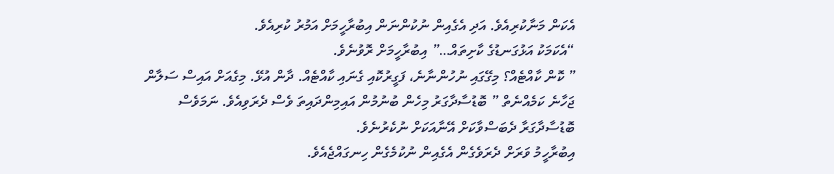އެކަން މަނާކުރިއެވެ. އަދި އެގެއިން ނުކުންނަން އިބުރާހީމަށް އަމުރު ކުރިއެވެ.
“އެކަމަކު އަޅުގަނޑުގެ ކާށިތައް…” އިބުރާހީމަށް ރޮވުނެވެ.
” ކޮން ކާއްޓެއް؟ މިގޭގައި ނުހުންނާނެ، ފަގީރުކޮއި ގެނައި ކާއްޓެއް. ދާން އުޅޭ. މިގެއަށް އައިސް ސަލާން ޖަހާނެ ކަމެއްނެތް ” ބޮޑުސާދާގަރު މިހެން ބުނުމުން އައިމިންދައިތަ ވެސް ދެރަވިއެވެ. ނަމަވެސް ބޮޑުސާދާގަރާ ދެބަސްވާކަށް އޭނާއަކަށް ނުކެރުނެވެ.
އިބުރާހީމު ވަރަށް ދެރަވެގެން އެގެއިން ނުކުމެގެން ހިނގައްޖެއެވެ.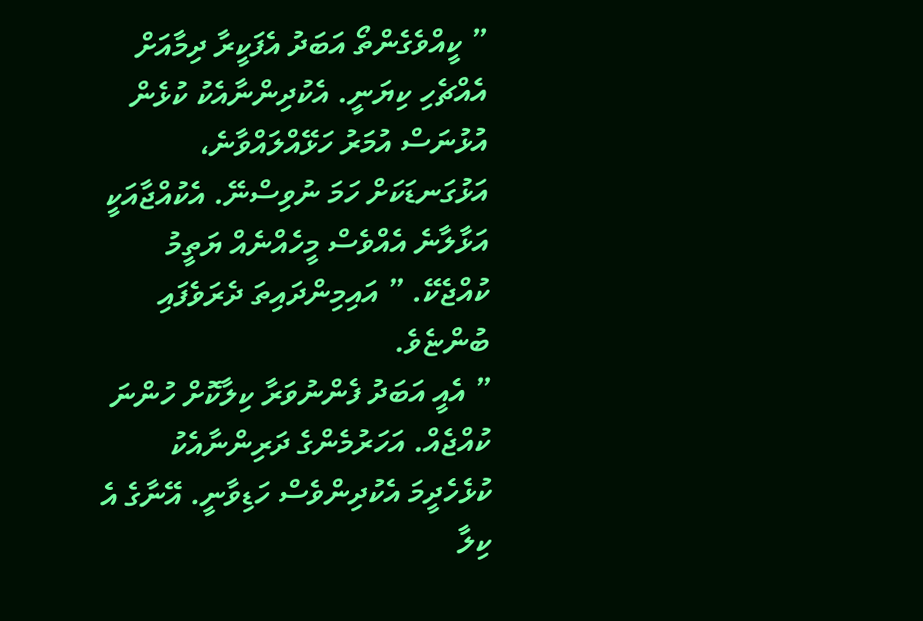” ކީއްވެގެންތޯ އަބަދު އެފަކީރާ ދިމާއަށް އެއްޗެހި ކިޔަނީ. އެކުދިންނާއެކު ކުޅެން އުޅުނަސް އުމަރު ހަޅޭއްލައްވާނެ، އަޅުގަނޑަކަށް ހަމަ ނުވިސްނޭ. އެކުއްޖާއަކީ އަޅާލާނެ އެއްވެސް މީހެއްނެއް ޔަތީމު ކުއްޖެކޭ. ” އައިމިންދައިތަ ދެރަވެފައި ބުންޏެވެ.
” އެއީ އަބަދު ފެންނުވަރާ ކިލާކޮށް ހުންނަ ކުއްޖެއް. އަހަރުމެންގެ ދަރިންނާއެކު ކުޅެހެދީމަ އެކުދިންވެސް ހަޑިވާނީ. އޭނާގެ އެ ކިލާ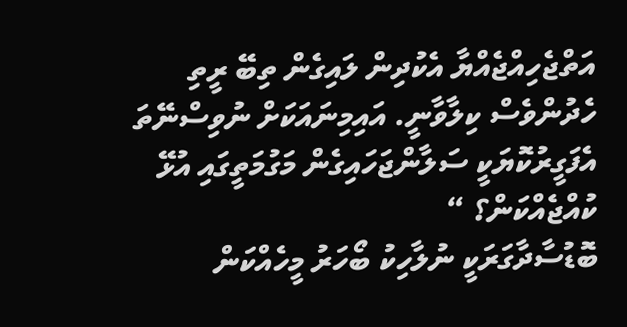އަތްޖެހިއްޖެއްޔާ އެކުދިން ލައިގެން ތިބޭ ރީތި ހެދުންވެސް ކިލާވާނީ. އައިމިނައަކަށް ނުވިސްނޭތަ އެފަގީރުކޮޔަކީ ސަލާންޖަހައިގެން މަގުމަތީގައި އުޅޭ ކުއްޖެއްކަން؟ “
ބޮޑުސާދާގަރަކީ ނުލާހިކު ބޯހަރު މީހެއްކަން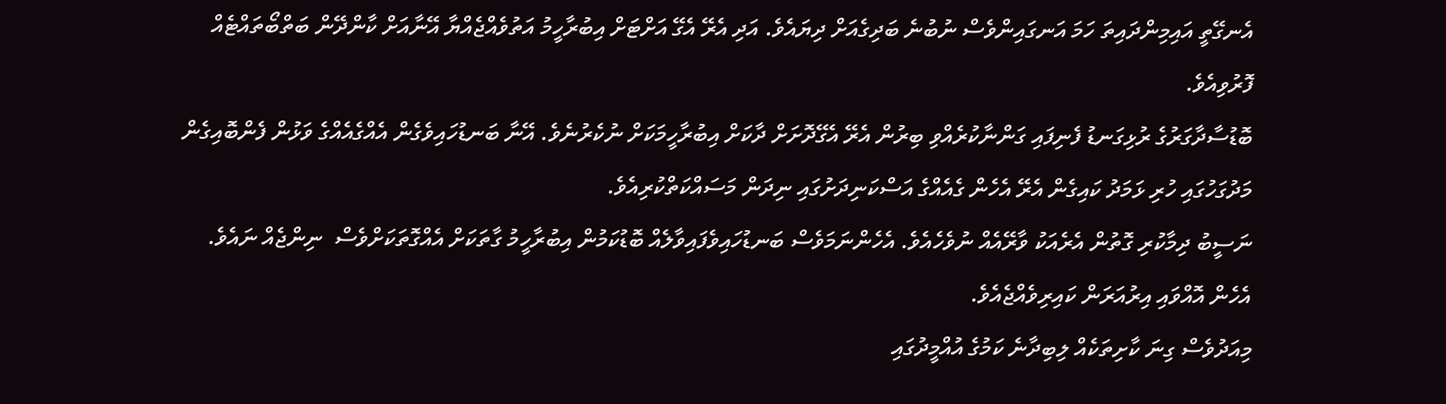އެނގޭތީ އައިމިންދައިތަ ހަމަ އަނގައިންވެސް ނުބުނެ ބަދިގެއަށް ދިޔައެވެ. އަދި އެރޭ އެގޭ އަށްޓަށް އިބުރާހީމު އަތުވެއްޖެއްޔާ އޭނާއަށް ކާންދޭން ބަތްބޯތައްޓެއް ފޮރުވިއެވެ.
ބޮޑުސާދާގަރުގެ ރުޅިގަނޑު ފެނިފައި ގަންނާކުރެއްވި ބިރުން އެރޭ އެގޭދޮށަށް ދާކަށް އިބުރާހީމަކަށް ނުކެރުނެވެ. އޭނާ ބަނޑުހައިވެގެން އެއްގެއެއްގެ ވަޅުން ފެންބޮއިގެން މަދުގަހުގައި ހުރި ޅަމަދު ކައިގެން އެރޭ އެހެން ގެއެއްގެ އަސްކަނިދަށުގައި ނިދަން މަސައްކަތްކުރިއެވެ.
ނަސީބު ދިމާކުރި ގޮތުން އެރެއަކު ވާރޭއެއް ނުވެހެއެވެ. އެހެންނަމަވެސް ބަނޑުހައިވެފައިވާލެއް ބޮޑުކަމުން އިބުރާހީމު ގާތަކަށް އެއްގޮތަކަށްވެސް  ނިންޖެއް ނައެވެ. އެހެން އޮއްވައި އިރުއަރަން ކައިރިވެއްޖެއެވެ.
މިއަދުވެސް ގިނަ ކާށިތަކެއް ލިބިދާނެ ކަމުގެ އުއްމީދުގައި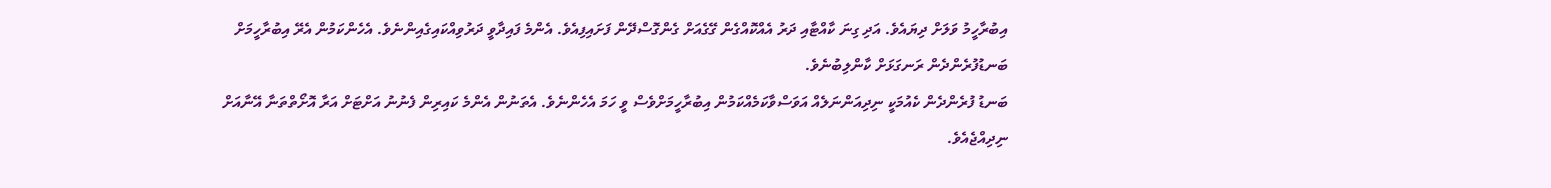އިބުރާހީމު ވަލަށް ދިޔައެވެ. އަދި ގިނަ ކާއްޓާއި ދަރު އެއްކޮއްގެން ގޭގެއަށް ގެންގޮސްދޭން ފަށައިފިއެވެ. އެންމެ ފައިދާވީ ދަރުވިއްކައިގެއިންނެވެ. އެހެންކަމުން އެރޭ އިބުރާހީމަށް ބަނޑުފުރެންދެން ރަނގަޅަށް ކާންލިބުނެވެ.
ބަނޑު ފުރެންދެން ކެއުމަކީ ނިދިއަންނަލެއް އަވަސްވާކަމެއްކަމުން އިބުރާހީމަށްވެސް ވީ ހަމަ އެހެންނެވެ. އެތަނުން އެންމެ ކައިރިން ފެނުނު އަށްޓަށް އަރާ އޮށޯތްތަނާ އޭނާއަށް ނިދިއްޖެއެވެ.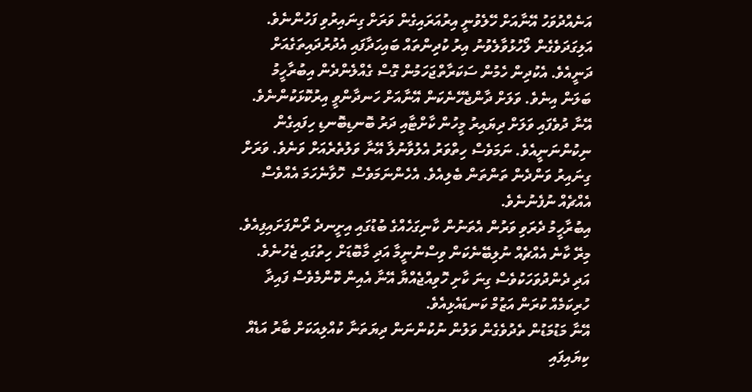އަނެއްދުވަހު އޭނާއަށް ހޭލެވުނީ އިރުއަރައިގެން ވަރަށް ގިނައިރުވި ފަހުންނެވެ. އަލިގަދަވެގެން ލޯހުޅުވާލެވުނު އިރު ކުދިންތައް ބައިހަދާފައި އެދުރުދައިތަގެއަށް ދަނީއެވެ. އެކުދިން ހެމުން ސަކަރާތްޖަހަމުން ގޮސް ގެއްލެންދެން އިބުރާހީމު ބަލަން އިނެވެ. ވަލަށް ދާންޖެހޭނެކަން އޭނާއަށް ހަނދާންވީ އިރުކޮޅަކުންނެވެ.
އޭނާ ދުވެފައި ވަލަށް ދިޔައިރު މީހުން ކާށްޓާއި ދަރު ބޮނޑިބޮނޑި ހިފައިގެން ނިކުންނަނީއެވެ. ނަމަވެސް ހިތްވަރު އެލުވާނުލާ އޭނާ ވަލުތެރެއަށް ވަނެވެ. ވަރަށް ގިނައިރު ވަންދެން ތަންތަން ބެލިއެވެ. އެހެންނަމަވެސް  ހޮވާނެހަމަ އެއްވެސް އެއްޗެއް ނުފެނުނެވެ.
އިބުރާހީމު ދެރަވި ވަރުން އެތަނުން ކާނިގަހެއްގެ ބުޑުގައި އިށީނދެ ރޯންފަށައިފިއެވެ. މިރޭ ކާނެ އެއްޗެއް ނުލިބޭނެކަން ވިސްނުނީމާ އަދި މާބޮޑަށް ހިތުގައި ޖެހުނެވެ. އަދި ދެންދުވަހަކުވެސް ގިނަ ކާށި ހޮވިއްޖެއްޔާ އޭނާ އެއިން ކޮންމެވެސް ފައިދާ ހުރިކަމެއް ކުރަން އަޒުމް ކަނޑައެޅިއެވެ.
އޭނާ މަޑުމަޑުން ތެދުވެގެން ވަލުން ނުކުންނަން ދިޔަތަނާ ކުއްލިއަކަށް ބާރު އަޑެއް ކިޔައިފައި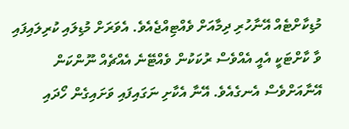މުޑިކާށްޓެއް އޭނާހުރި ދިމާއަށް ވެއްޓިއްޖެއެވެ. އެވަރަށް މުޑިލައި ކުރިލައިފައި ވާ ކާށްޓަކީ އެއީ އެއްވެސް ރުކަކުން ވެއްޓޭނެ އެއްޗެއް ނޫންކަން އޭނާއަށްވެސް އެނގެއެވެ. އޭނާ އެކާށި ނަގައިފައި ވަށައިގެން ހޯދައި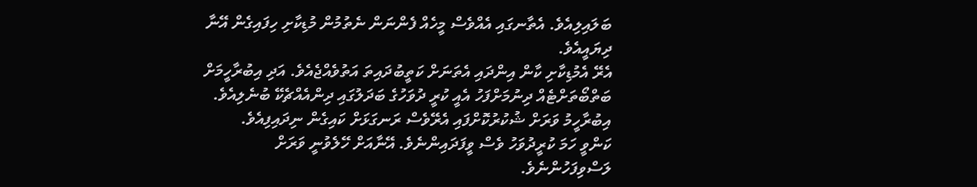ބަލައިލިއެވެ. އެތާނގައި އެއްވެސް މީހެއް ފެންނަން ނެތުމުން މުޑިކާށި ހިފައިގެން އޭނާ ދިޔައީއެވެ.
އެރޭ އެމުޑިކާށި ކާން އިންދައި އެތަނަށް ކަތީބުދައިތަ އަތުވެއްޖެއެވެ. އަދި އިބުރާހީމަށް ބަތްބޯތަށްޓެއް ދިނުމަށްފަހު އެއީ ކުރީ ދުވަހުގެ ބަދަލުގައި ދިންއެއްޗެކޭ ބުނެލިއެވެ. އިބުރާހީމު ވަރަށް ޝުކުރުކޮށްފައި އެރޭވެސް ރަނގަޅަށް ކައިގެން ނިދައިފިއެވެ.
ކަންވީ ހަމަ ކުރީދުވަހު ވެސް ވީފަދައިންނެވެ. އޭނާއަށް ހޭލެވުނީ ވަރަށް ލަސްވިފަހުންނެވެ.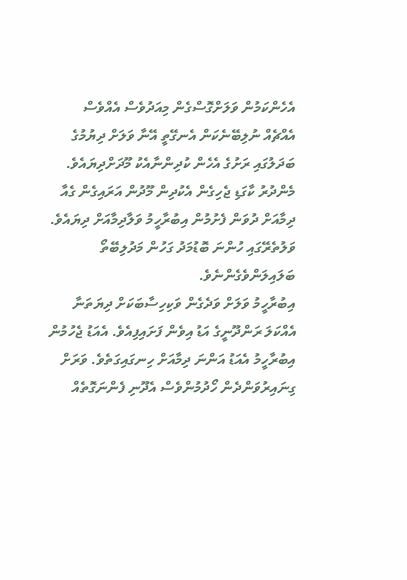އެހެންކަމުން ވަލަށްގޮސްގެން މިއަދުވެސް އެއްވެސް އެއްޗެއް ނުލިބޭނެކަން އެނގޭތީ އޭނާ ވަލަށް ދިޔުމުގެ ބަދަލުގައި ރަށުގެ އެހެން ކުދިންނާއެކު މޫދަށްދިޔައެވެ.
މެންދުރު ކާގަޑި ޖެހިގެން އެކުދިން މޫދުން އަރައިގެން ގެއާ ދިމާއަށް ދުވަން ފެށުމުން އިބުރާހީމު ވަލާދިމާއަށް ދިޔައެވެ. ވަލުތެރޭގައި ހުންނަ ބޮޑުމަދު ގަހުން މަދުލިބޭތޯ ބަލައިލަންވެގެންނެވެ.
އިބުރާހީމު ވަލަށް ވަދެގެން ވަކިހިސާބަކަށް ދިޔަތަނާ އެއްކަލަ ރަންދޫނީގެ އަޑު އިވެން ފަށައިފިއެވެ. އެއަޑު ޖެހުމުން އިބުރާހީމު އެއަޑު އަންނަ ދިމާއަށް ހިނގައިގަތެވެ. ވަރަށް ގިނައިރުވަންދެން ހޯދުމުންވެސް އެދޫނި ފެންނަގޮތެއް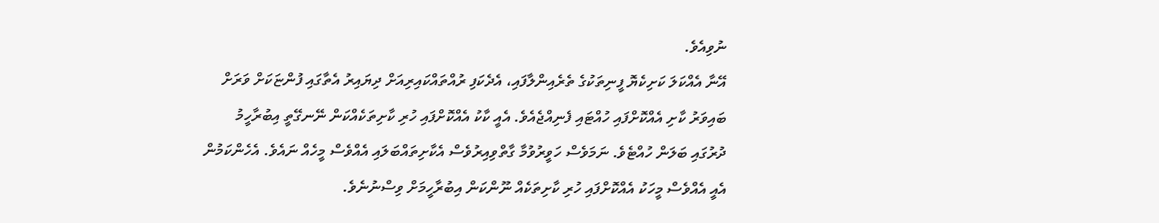ނުވިއެވެ.
އޭނާ އެއްކަލަ ކަށިކެޔޮ ފީނިތަކުގެ ތެރެއިންލާފައި، އެދެކަފި ރުއްތައްކައިރިއަށް ދިޔައިރު އެތާގައި ފުންޏަކަށް ވަރަށް ބައިވަރު ކާށި އެއްކޮށްފައި ހުއްޓައި ފެނިއްޖެއެވެ. އެއީ ކާކު އެއްކޮށްފައި ހުރި ކާށިތަކެއްކަން ނޭނގޭތީ އިބުރާހީމު ދުރުގައި ބަލަން ހުއްޓެވެ. ނަމަވެސް ހަވީރުވުމާ ގާތްވިއިރުވެސް އެކާށިތައްބަލައި އެއްވެސް މީހެއް ނައެވެ. އެހެންކަމުން އެއީ އެއްވެސް މީހަކު އެއްކޮށްފައި ހުރި ކާށިތަކެއް ނޫންކަން އިބުރާހީމަށް ވިސްނުނެވެ.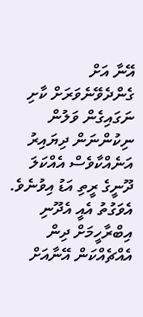އޭނާ އަށް ގެންދެވޭނެވަރަށް ކާށި ނަގައިގެން ވަލުން ނިކުންނަން ދިޔައިރު އަނެއްކާވެސް އެއްކަލަ ދޫނީގެ ރީތި އަޑު އިވުނެވެ. އެވަގުތު އެއީ އެދޫނި އިބްރާހީމަށް ދިން އެއްޗެއްކަން އޭނާއަށް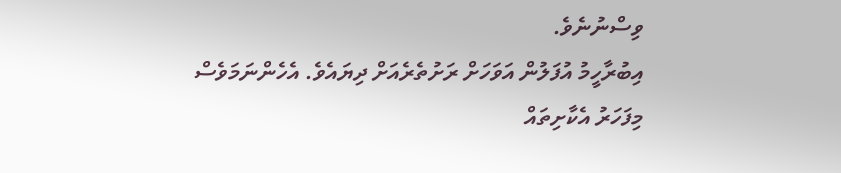ވިސްނުނެވެ.
އިބުރާހީމު އުފަލުން އަވަހަށް ރަށުތެރެއަށް ދިޔައެވެ. އެހެންނަމަވެސް މިފަހަރު އެކާށިތައް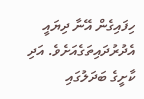ހިފައިގެން އޭނާ ދިޔައީ އެދުރުދައިތަގެއަށެވެ. އަދި ކާށީގެ ބަދަލުގައި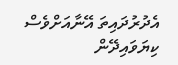އެދުރުދައިތަ އޭނާއަށްވެސް ކިޔަވައިދޭން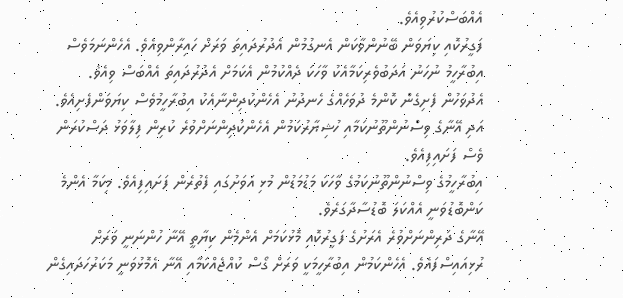އެއްބަސްކުރުވިއެވެ.
ފަގީރުކޮއި ކިޔަވަން ބޭނުންވާކަން އެނގުމުން އެދުރުދައިތަ ވަރަށް ހައިރާންވިއެވެ. އެހެންނަމަވެސް އިބުރާހީމު ނުހަނު އަދަބުވެރިކަމާއެކު ވާހަކަ ދެއްކުމުން އެކަމަށް އެދުރުދައިތަ އެއްބަސް ވިއެވެ.
އެދުވަހުން ފެށިގެން ކޮންމެ ދުވަހެއްގެ ހެނދުނު އެހެންކުދިންނާއެކު އިބުރާހީމުވެސް ކިޔަވަންފެށިއެވެ. އަދި އޭނާގެ ވިސްނުންތޫނުކަމާއި ހުޝިޔާރުކަމުން އެހެންކުދިންނަށްވުރެ ކުރިން ފިލާވަޅު ދަސްކުރަން ވެސް ފަށައިފިއެވެ.
އިބުރާހީމުގެ ވިސްނުންތޫނުކަމުގެ ވާހަކަ މަޑުމަޑުން މުޅި އަވަށުގައި ފެތުރެން ފަށައިފިއެވެ. މިކަމާ އެންމެ ކަންބޮޑުވަނީ އެއްކަލަ ބޮޑުސާދާގަރެވެ.
އޭނާގެ ދަރިންނަށްވުރެ އެރަށުގެ ފަގީރުކޮއި މޮޅުކަމަށް އެންމެން ކިޔާތީ އޭނާ ހުންނަނީ ވަރަށް ރުޅިއައިސްފައެވެ. އެހެންކަމުން އިބުރާހީމަކީ ވަރަށް ގޯސް ކުއްޖެއްކަމާއި އޭނާ އެމޮޅުވަނީ މަކަރުހަދައިގެން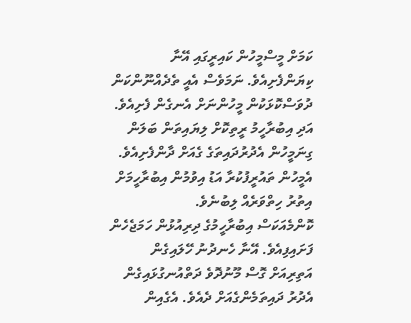ކަމަށް މީސްމީހުން ކައިރީގައި އޭނާ ކިޔަންފެށިއެވެ. ނަމަވެސް އެއީ ތެދެއްނޫންކަން ދުވަސްކޮޅަކުން މީހުންނަށް އެނގެން ފެށިއެވެ. އަދި އިބުރާހީމު ރީތިކޮށް ލިޔައިތަން ބަލަން ގިނަމީހުން އެދުރުދައިތަގެ ގެއަށް ދާންފެށިއެވެ. އެމީހުން ތައުރީފުކުރާ އަޑު އިވުމުން އިބުރާހީމަށް އިތުރު ހިތްވަރެއް ލިބުނެވެ.
ކޮންމެއަކަސް އިބުރާހީމުގެ ދިރިއުޅުން ހަމަޖެހެން ފަށައިފިއެވެ. އޭނާ ހެނދުނު ހޭލައިގެން އަތިރިއަށް ގޮސް މޫނުދޮވެ ދަތްއުނގުޅައިގެން އެދުރު ދައިތަމެންގެއަށް ދެއެވެ. އެގެއިން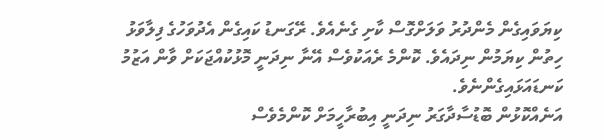ކިޔަވައިގެން މެންދުރު ވަލަށްގޮސް ކާށި ގެނެއެވެ. ރޭގަނޑު ކައިގެން އެދުވަހުގެ ފިލާވަޅު ހިތުން ކިޔަމުން ނިދައެވެ. ކޮންމެ ރެއަކުވެސް އޭނާ ނިދަނީ މޮޅުކުއްޖަކަށް ވާން އަޒުމު ކަނޑައަޅައިގެންނެވެ.
އަނެއްކޮޅުން ބޮޑުސާދާގަރު ނިދަނީ އިބުރާހީމަށް ކޮންމެވެސް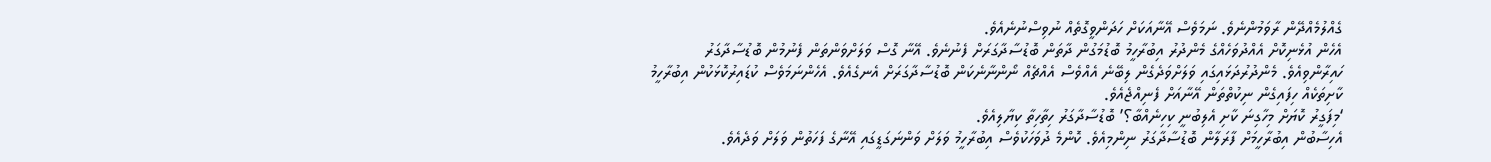ގެއްލުމެއްދޭން ރާވަމުންނެވެ. ނަމަވެސް އޭނާއަކަށް ހަދަންވީގޮތެއް ނުވިސްނުނެއެވެ.
އެހެން އުޅެނިކޮށް އެއްދުވަހެއްގެ މެންދުރު އިބުރާހީމު ބޮޑުމަގުން ދާތަން ބޮޑުސާދާގަރަށް ފެނުނެވެ. އޭނާ ގޮސް ވަލަށްވަންތަން ފެނުމުން ބޮޑުސާދާގަރު ހައިރާންވިއެވެ. މެންދުރުދަޅައިގައި ވަލަށްވަދެގެން ލިބޭނެ އެއްވެސް އެއްޗެއް ނޯންނާނެކަން ބޮޑުސާދާގަރަށް އެނގެއެވެ. އެހެންނަމަވެސް ކުޑައިރުކޮޅަކުން އިބުރާހީމު ކާށިތަކެއް ހިފައިގެން ނިކުތްތަން އޭނާއަށް ފެނިއްޖެއެވެ.
‘މިފަގީރު ކޮޔަށް މިހާގިނަ ކާށި އެލިބުނީ ކިހިނެއްބާ؟’ ބޮޑުސާދާގަރު ހިތާހިތާ ކިޔާލިއެވެ.
އެހިސާބުން އިބުރާހީމަށް ފާރަލާން ބޮޑުސާދާގަރު ނިންމިއެވެ. ކޮންމެ ދުވަހަކުވެސް އިބުރާހީމު ވަލަށް ވަންނަގަޑީގައި އޭނާގެ ފަހަތުން ވަލަށް ވަދެއެވެ.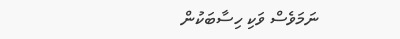ނަމަވެސް ވަކި ހިސާބަކުން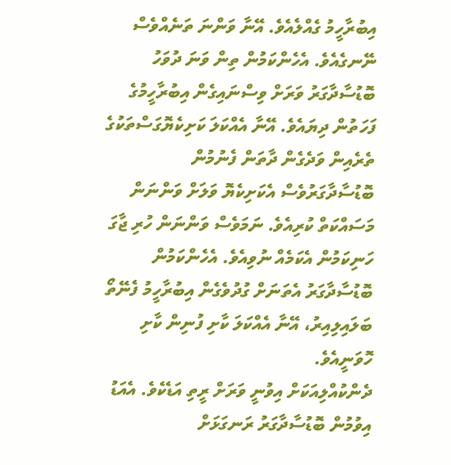އިބުރާހީމު ގެއްލެއެވެ. އޭނާ ވަންނަ ތަނެއްވެސް ނޭނގެއެވެ. އެހެންކަމުން ތިން ވަނަ ދުވަހު ބޮޑުސާދާގަރު ވަރަށް ވިސްނައިގެން އިބުރާހީމުގެ ފަހަތުން ދިޔައެވެ. އޭނާ އެއްކަލަ ކަށިކެޔޮގަސްތަކުގެ ތެރެއިން ވަދެގެން ދާތަން ފެނުމުން ބޮޑުސާދާގަރުވެސް އެކަށިކެޔޮ ވަލަށް ވަންނަން މަސައްކަތް ކުރިއެވެ. ނަމަވެސް ވަންނަން ހުރި ޖާގަ ހަނިކަމުން އެކަމެއް ނުވިއެވެ. އެހެންކަމުން ބޮޑުސާދާގަރު އެތަނަށް ގުދުވެގެން އިބުރާހީމު ފެނޭތޯ ބަލައިލިއިރު، އޭނާ އެއްކަލަ ކާށި ފުނިން ކާށި ހޮވަނީއެވެ.
ދެންކުއްލިއަކަށް އިވުނީ ވަރަށް ރީތި އަޑެކެވެ. އެއަޑު އިވުމުން ބޮޑުސާދާގަރު ރަނގަޅަށް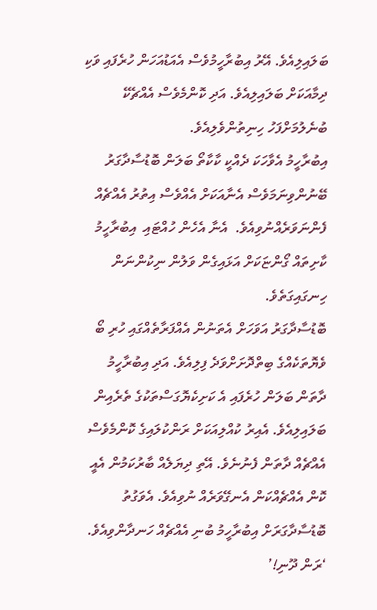ބަލައިލިއެވެ. އޭރު އިބުރާހީމުވެސް އެއަޑުއަހަން ހުރެފައި ވަކި ދިމާއަކަށް ބަލައިލިއެވެ. އަދި ކޮންމެވެސް އެއްޗެކޭ ބުނެލުމަށްފަހު ހިނިތުންވެލިއެވެ.
އިބުރާހީމު އެވާހަކަ ދެއްކީ ކާކާތޯ ބަލަން ބޮޑުސާދާގަރު ބޭނުންވިނަމަވެސް އެނާއަކަށް އެއްވެސް އިތުރު އެއްޗެއް ފެންނަވަރެއްނުވިއެވެ.  އެނާ އެހެން ހުއްޓައި  އިބުރާހީމު ކާށިތައް ގޯންޏަކަށް އަޅައިގެން ވަލުން ނިކުންނަން ހިނގައިގަތެވެ.
ބޮޑުސާދާގަރު އަވަހަށް އެތަނުން އެއްފަރާތެއްގައި ހުރި ބޯ ވެޔޮތަކެއްގެ ބިތްދޮށަށްވަދެ ފިލިއެވެ. އަދި އިބުރާހީމު ދާތަން ބަލަން ހުރެފައި އެ ކަށިކެޔޮގަސްތަކުގެ ތެރެއިން ބަލައިލިއެވެ. އެއިރު ކުއްލިއަކަށް ރަންކުލައިގެ ކޮންމެވެސް އެއްޗެއް ދާތަން ފެނުނެވެ. އޭތި ދިޔަލެއް ބާރުކަމުން އެއީ ކޮން އެއްޗެއްކަން އެނގޭވަރެއް ނުވިއެވެ. އެވަގުތު ބޮޑުސާދާގަރަށް އިބުރާހީމު ބުނި އެއްޗެއް ހަނދާންވިއެވެ.
‘ރަން ދޫނި!’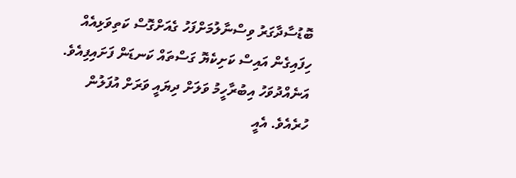ބޮޑުސާދާގަރު ވިސްނާލުމަށްފަހު ގެއަށްގޮސް ކަތިވަޅިއެއް ހިފައިގެން އައިސް ކަށިކެޔޮ ގަސްތައް ކަނޑަން ފަށައިފިއެވެ.
އަނެއްދުވަހު އިބުރާހީމު ވަލަށް ދިޔައީ ވަރަށް އުފަލުން ހުރެއެވެ. އެއީ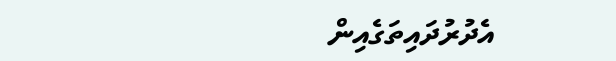އެދުރުދައިތަގެއިން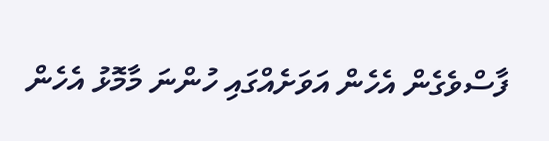ފާސްވެގެން އެހެން އަވަށެއްގައި ހުންނަ މާމޮޅު އެހެން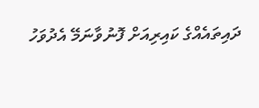ދައިތައެއްގެ ކައިރިއަށް ފޮނުވާނަމޭ އެދުވަހު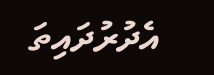އެދުރުދައިތަ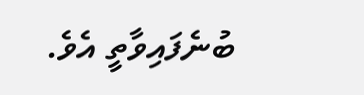ބުނެފައިވާތީ އެވެ.